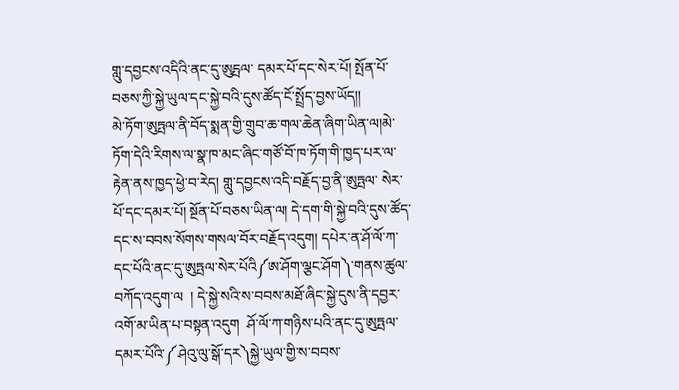གླུ་དབྱངས་འདིའི་ནང་དུ་ཨུདྤལ་ དམར་པོ་དང་སེར་པོ། སྤོན་པོ་བཅས་ཀྱི་སྐྱེ་ཡུལ་དང་སྐྱེ་བའི་དུས་ཚོད་ངོ་སྤྲོད་བྱས་ཡོད།།
མེ་ཏོག་ཨུཏྤལ་ནི་བོད་སྨན་གྱི་གྲུབ་ཆ་གལ་ཆེན་ཞིག་ཡིན་ལ།མེ་ཏོག་དེའི་རིགས་ལ་སྣ་ཁ་མང་ཞིང་གཙོ་བོ་ཁ་ཏོག་གི་ཁྱད་པར་ལ་རྟེན་ནས་ཁྱད་ཕྱེ་བ་རེད། གླུ་དབྱངས་འདི་བརྗོད་བྱ་ནི་ཨུཏྤལ་ སེར་པོ་དང་དམར་པོ། སྔོན་པོ་བཅས་ཡིན་ལ། དེ་དག་གི་སྐྱེ་བའི་དུས་ཚོད་དང་ས་བབས་སོགས་གསལ་བོར་བརྗོད་འདུག། དཔེར་ན་ཤོ་ལོ་ཀ་དང་པོའི་ནང་དུ་ཨུཏྤལ་སེར་པོའི༼ཨ་ཤོག་ལྕང་ཤོག༽་གནས་ཚུལ་བཀོད་འདུག་ལ  ། དེ་སྐྱེ་སའི་ས་བབས་མཐོ་ཞིང་སྐྱེ་དུས་ནི་དབྱར་འགོ་མ་ཡིན་པ་བསྟན་འདུག  ཤོ་ལོ་ཀ་གཉིས་པའི་ནང་དུ་ཨུཏྤལ་དམར་པོའི་༼ཤེའུ་ལུ་སྒོ་དར༽སྐྱེ་ཡུལ་གྱི་ས་བབས་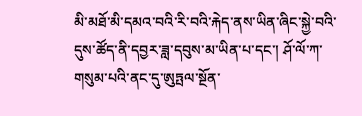མི་མཐོ་མི་དམའ་བའི་རི་བའི་རྐེད་ནས་ཡིན་ཞིང་སྐྱེ་བའི་དུས་ཚོད་ནི་དབྱར་ཟླ་དབུས་མ་ཡིན་པ་དང་། ཤོ་ལོ་ཀ་གསུམ་པའི་ནང་དུ་ཨུཏྤལ་སྔོན་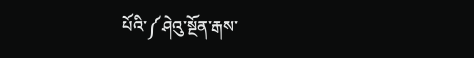པོའི་༼ཤེའུ་སྔོན་རྒས་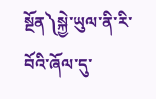སྔོན༽སྐྱེ་ཡུལ་ནི་རི་བོའི་ཞོལ་དུ་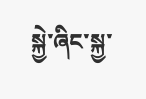སྐྱེ་ཞིང་སྐྱ་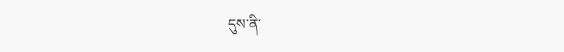དུས་ནི་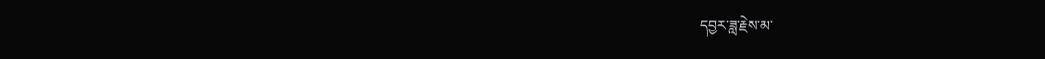དབྱར་ཟླ་རྗེས་མ་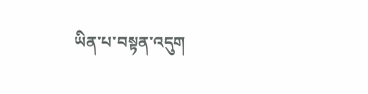ཡིན་པ་བསྟན་འདུག